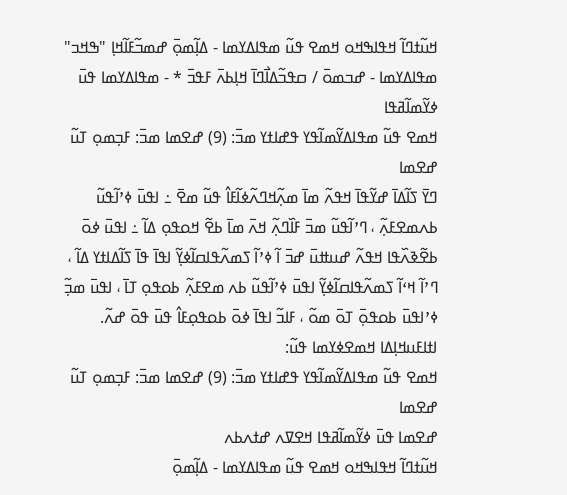ߞߎ߬ߙߣߊ߬ ߞߟߊߒߞߋ ߞߘߐ ߟߎ߬ ߘߟߊߡߌߘߊ - ߡߊ߲߬ߘߋ߲߫ ߝߘߏ߬ߓߊ߬ߞߊ߲ "ߒߞߏ" ߘߟߊߡߌߘߊ - ߝߏߘߋ߫ / ߛߟߏ߬ߡߊ߯ߣߊ߫ ߞߊ߲ߕߍ߫ ߓߟߏ߫ * - ߘߟߊߡߌߘߊ ߟߎ߫ ߦߌ߬ߘߊ߬ߥߟߊ
ߞߘߐ ߟߎ߬ ߘߟߊߡߌ߬ߘߊ߬ߟߌ ߟߝߊߙߌ ߘߏ߫: (9) ߝߐߘߊ ߘߏ߫: ߓߏ߲ߘߋ߲ ߠߎ߬ ߝߐߘߊ
ߣߌ߫ ߖߊ߬ߡߊ߫ ߝߌ߬ߟߊ߫ ߞߟߍ߬ ߘߊ߫ ߘߍ߲߬ߞߣߍ߬ߦߊ߬ߓߊ߮ ߟߎ߬ ߘߐ߫ ߸ ߊߟߎ߫ ߦߴߊ߬ߟߎ߬ ߕߍߘߐߓߍ߲߬ ، ߣߴߊ߬ߟߎ߬ ߘߏ߫ ߓߊ߰ߣߍ߲߬ ߞߍ߫ ߘߊ߫ ߕߐ߬ ߞߋߟߋ߲ ߡߊ߬ ߸ ߊߟߎ߫ ߦߋ߫ ߕߐ߬ߢߍ߰ߟߊ ߞߟߍ߬ ߝߎߚߎ߫ ߝߏ߫ ߊ߬ ߦߴߊ߬ ߖߘߍ߬ߟߊߛߊ߬ߦߌ߲߬ ߊߟߊ߫ ߟߊ߫ ߖߊ߬ߡߊߙߌ ߡߊ߬ ، ߣߴߊ߬ ߞߵߊ߬ ߖߘߍ߬ߟߊߛߊ߬ߦߌ߲߬ ߊߟߎ߫ ߦߴߊ߬ߟߎ߬ ߕߍ ߘߐߓߍ߲߬ ߕߋߟߋ߲ ߠߊ߫ ، ߊߟߎ߫ ߘߏ߲߬ ߦߴߊߟߎ߫ ߕߋߟߋ߲߫ ߠߋ߫ ߘߋ߬ ، ߓߊߏ߬ ߊߟߊ߫ ߦߋ߫ ߕߋߟߋ߲ߓߊ߮ ߟߎ߫ ߟߋ߫ ߝߍ߬.
ߊߙߊߓߎߞߊ߲ߡߊ ߞߘߐߦߌߘߊ ߟߎ߬:
ߞߘߐ ߟߎ߬ ߘߟߊߡߌ߬ߘߊ߬ߟߌ ߟߝߊߙߌ ߘߏ߫: (9) ߝߐߘߊ ߘߏ߫: ߓߏ߲ߘߋ߲ ߠߎ߬ ߝߐߘߊ
ߝߐߘߊ ߟߎ߫ ߦߌ߬ߘߊ߬ߥߟߊ ߞߐߜߍ ߝߙߍߕߍ
ߞߎ߬ߙߣߊ߬ ߞߟߊߒߞߋ ߞߘߐ ߟߎ߬ ߘߟߊߡߌߘߊ - ߡߊ߲߬ߘߋ߲߫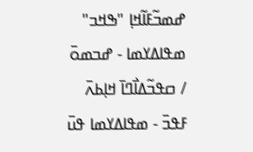ߝߘߏ߬ߓߊ߬ߞߊ߲ "ߒߞߏ" ߘߟߊߡߌߘߊ - ߝߏߘߋ߫ / ߛߟߏ߬ߡߊ߯ߣߊ߫ ߞߊ߲ߕߍ߫ ߓߟߏ߫ - ߘߟߊߡߌߘߊ ߟߎ߫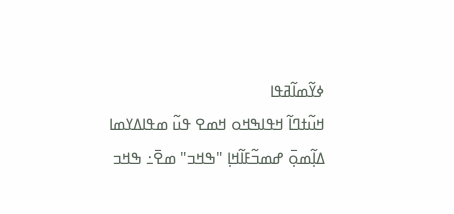ߦߌ߬ߘߊ߬ߥߟߊ
ߞߎ߬ߙߣߊ߬ ߞߟߊߒߞߋ ߞߘߐ ߟߎ߬ ߘߟߊߡߌߘߊ ߡߊ߲߬ߘߋ߲߫ ߝߘߏ߬ߓߊ߬ߞߊ߲ "ߒߞߏ" ߘߐ߫߸ ߒߞߏ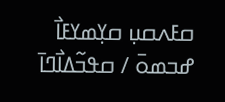ߛߓߍߛߎ߲ ߛߌ߲ߘߌߓߊ߯ ߝߏߘߋ߫ / ߛߟߏ߬ߡߊ߯ߣߊ߫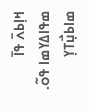ߞߊ߲ߕߍ߫ ߟߊ߫ ߘߟߊߡߌߘߊ ߟߋ߬.
ߘߊߕߎ߲߯ߠߌ߲